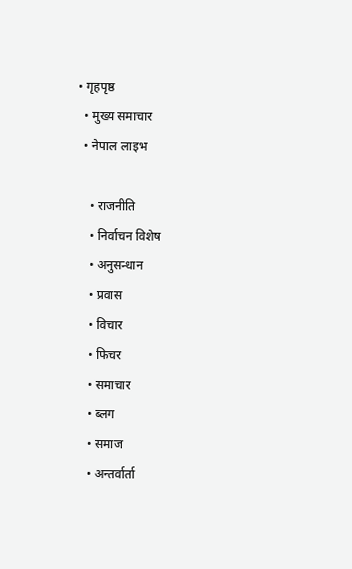• गृहपृष्ठ
  • मुख्य समाचार
  • नेपाल लाइभ

    • राजनीति
    • निर्वाचन विशेष
    • अनुसन्धान
    • प्रवास
    • विचार
    • फिचर
    • समाचार
    • ब्लग
    • समाज
    • अन्तर्वार्ता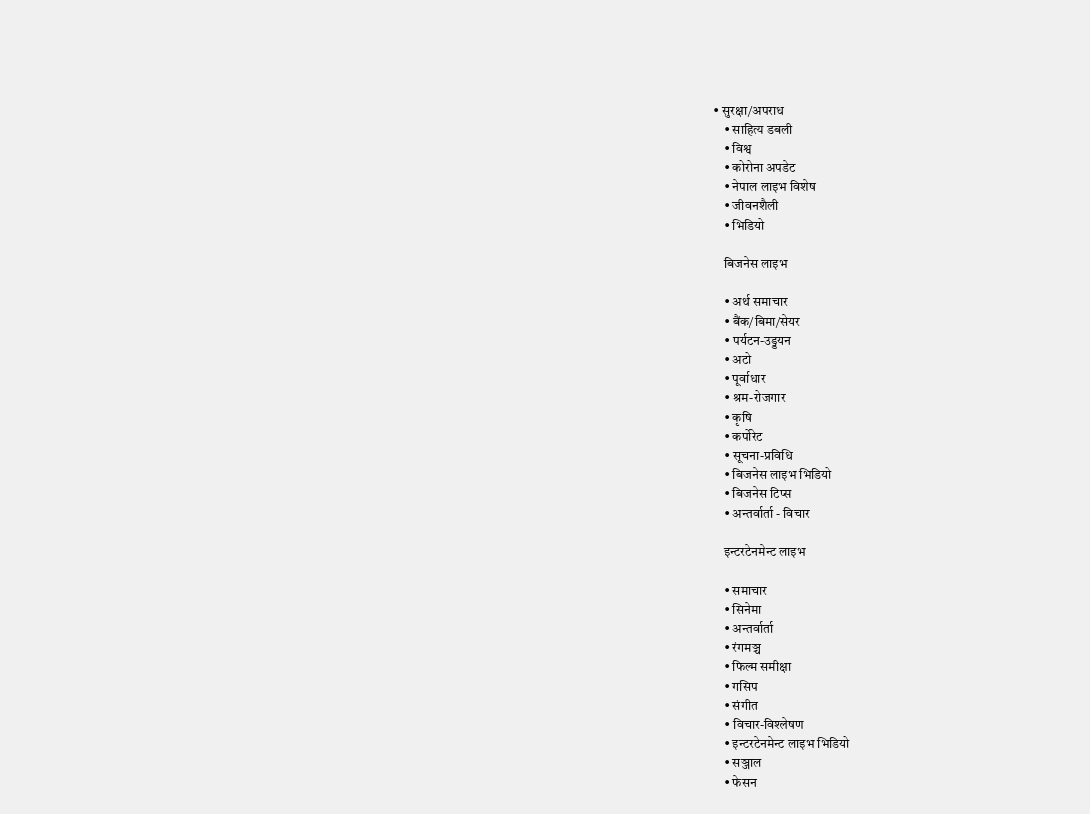• सुरक्षा/अपराध
    • साहित्य डबली
    • विश्व
    • कोरोना अपडेट
    • नेपाल लाइभ विशेष
    • जीवनशैली
    • भिडियो

    बिजनेस लाइभ

    • अर्थ समाचार
    • बैंक/बिमा/सेयर
    • पर्यटन-उड्डयन
    • अटो
    • पूर्वाधार
    • श्रम-रोजगार
    • कृषि
    • कर्पोरेट
    • सूचना-प्रविधि
    • बिजनेस लाइभ भिडियो
    • बिजनेस टिप्स
    • अन्तर्वार्ता - विचार

    इन्टरटेनमेन्ट लाइभ

    • समाचार
    • सिनेमा
    • अन्तर्वार्ता
    • रंगमञ्च
    • फिल्म समीक्षा
    • गसिप
    • संगीत
    • विचार-विश्लेषण
    • इन्टरटेनमेन्ट लाइभ भिडियो
    • सञ्जाल
    • फेसन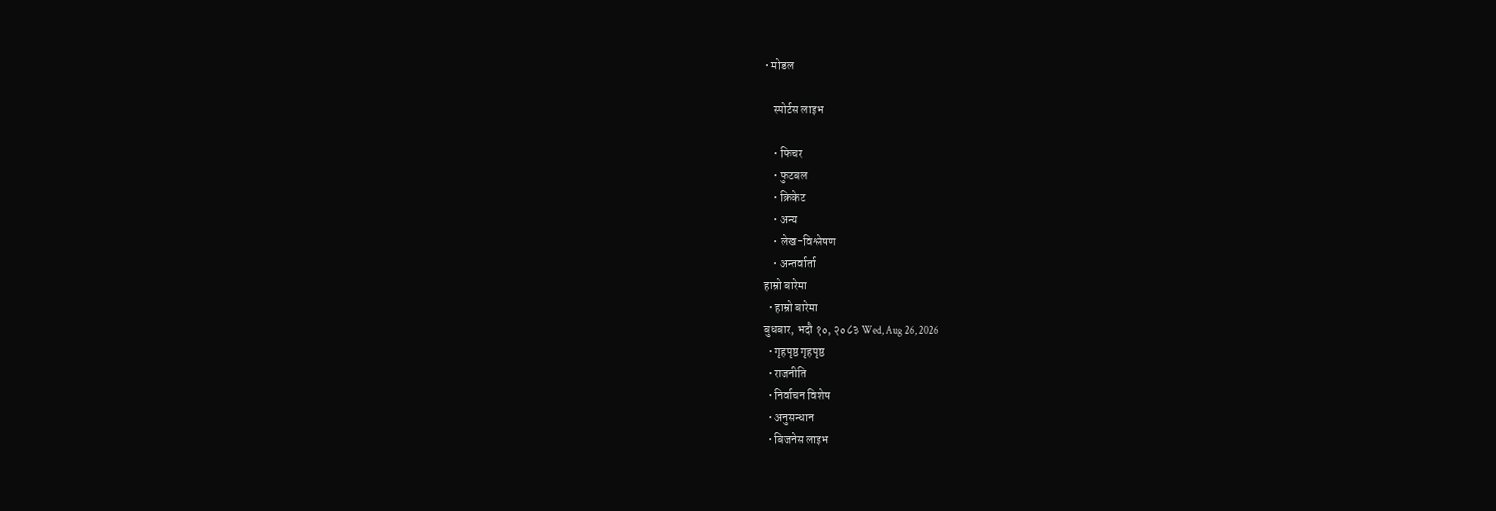• मोडल

    स्पोर्टस लाइभ

    • फिचर
    • फुटबल
    • क्रिकेट
    • अन्य
    • लेख-विश्लेषण
    • अन्तर्वार्ता
हाम्रो बारेमा
  • हाम्रो बारेमा
बुधबार, भदौ १०, २०८३ Wed, Aug 26, 2026
  • गृहपृष्ठ गृहपृष्ठ
  • राजनीति
  • निर्वाचन विशेष
  • अनुसन्धान
  • बिजनेस लाइभ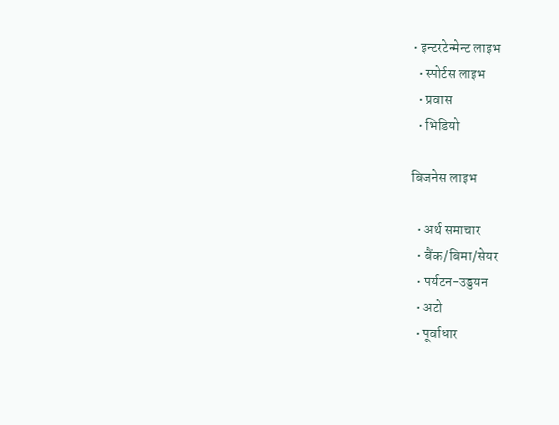• इन्टरटेन्मेन्ट लाइभ
  • स्पोर्टस लाइभ
  • प्रवास
  • भिडियो

बिजनेस लाइभ

  • अर्थ समाचार
  • बैंक/बिमा/सेयर
  • पर्यटन-उड्डयन
  • अटो
  • पूर्वाधार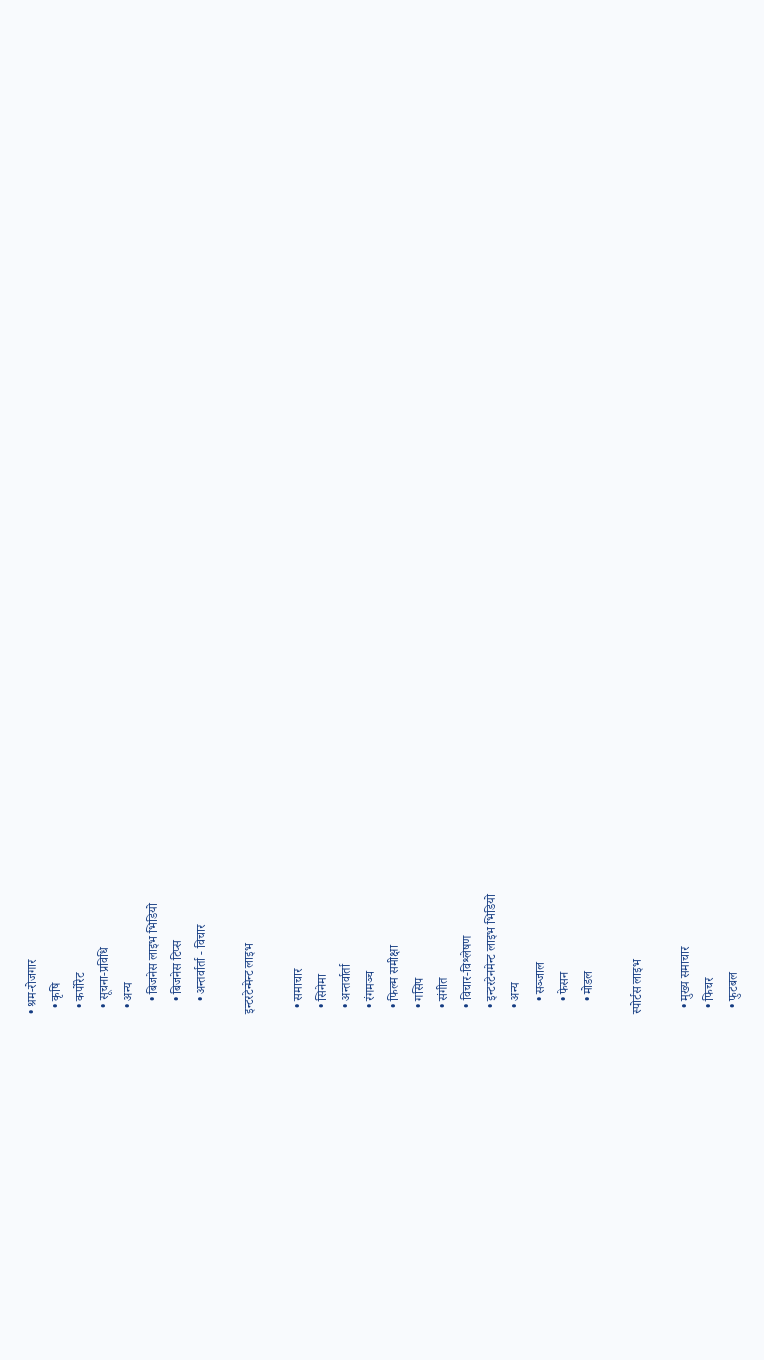• श्रम-रोजगार
  • कृषि
  • कर्पोरेट
  • सूचना-प्रविधि
  • अन्य
    • बिजनेस लाइभ भिडियो
    • बिजनेस टिप्स
    • अन्तर्वार्ता - विचार

इन्टरटेन्मेन्ट लाइभ

  • समाचार
  • सिनेमा
  • अन्तर्वार्ता
  • रंगमञ्च
  • फिल्म समीक्षा
  • गसिप
  • संगीत
  • विचार-विश्लेषण
  • इन्टरटेनमेन्ट लाइभ भिडियो
  • अन्य
    • सञ्जाल
    • फेसन
    • मोडल

स्पोर्टस लाइभ

  • मुख्य समाचार
  • फिचर
  • फुटबल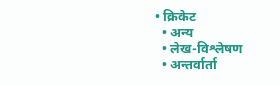• क्रिकेट
  • अन्य
  • लेख-विश्लेषण
  • अन्तर्वार्ता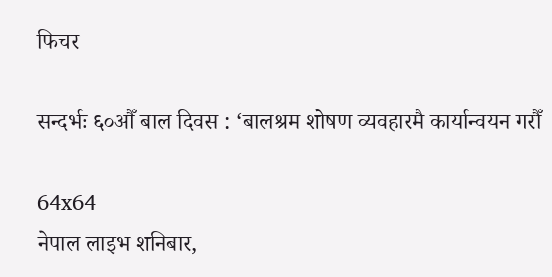फिचर

सन्दर्भः ६०औँ बाल दिवस : ‘बालश्रम शोषण व्यवहारमै कार्यान्वयन गरौँ

64x64
नेपाल लाइभ शनिबार,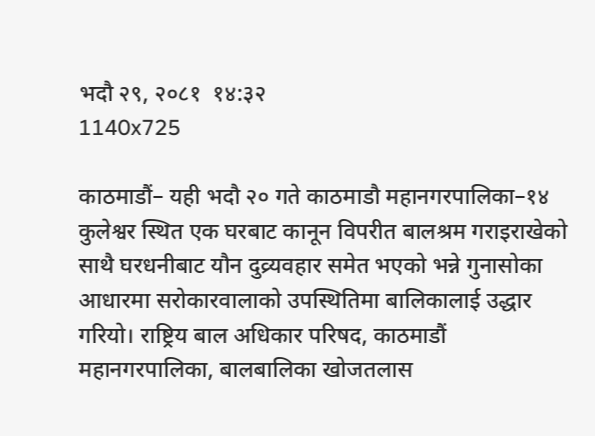भदौ २९, २०८१  १४:३२
1140x725

काठमाडौं– यही भदौ २० गते काठमाडौ महानगरपालिका–१४ कुलेश्वर स्थित एक घरबाट कानून विपरीत बालश्रम गराइराखेको साथै घरधनीबाट यौन दुव्र्यवहार समेत भएको भन्ने गुनासोका आधारमा सरोकारवालाको उपस्थितिमा बालिकालाई उद्धार गरियो। राष्ट्रिय बाल अधिकार परिषद, काठमाडौं महानगरपालिका, बालबालिका खोजतलास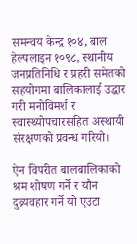समन्वय केन्द्र १०४, बाल हेल्पलाइन १०९८, स्थानीय जनप्रतिनिधि र प्रहरी समेतको सहयोगमा बालिकालाई उद्धार गरी मनोविमर्श र स्वास्थ्योपचारसहित अस्थायी संरक्षणको प्रवन्ध गरियो।

ऐन विपरीत बालबालिकाको श्रम शोषण गर्ने र यौन दुव्र्यवहार गर्ने यो एउटा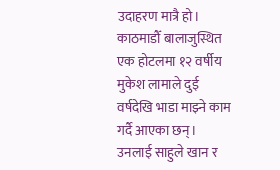उदाहरण मात्रै हो। काठमाडौँ बालाजुस्थित एक होटलमा १२ वर्षीय मुकेश लामाले दुई वर्षदेखि भाडा माझ्ने काम गर्दै आएका छन्। उनलाई साहुले खान र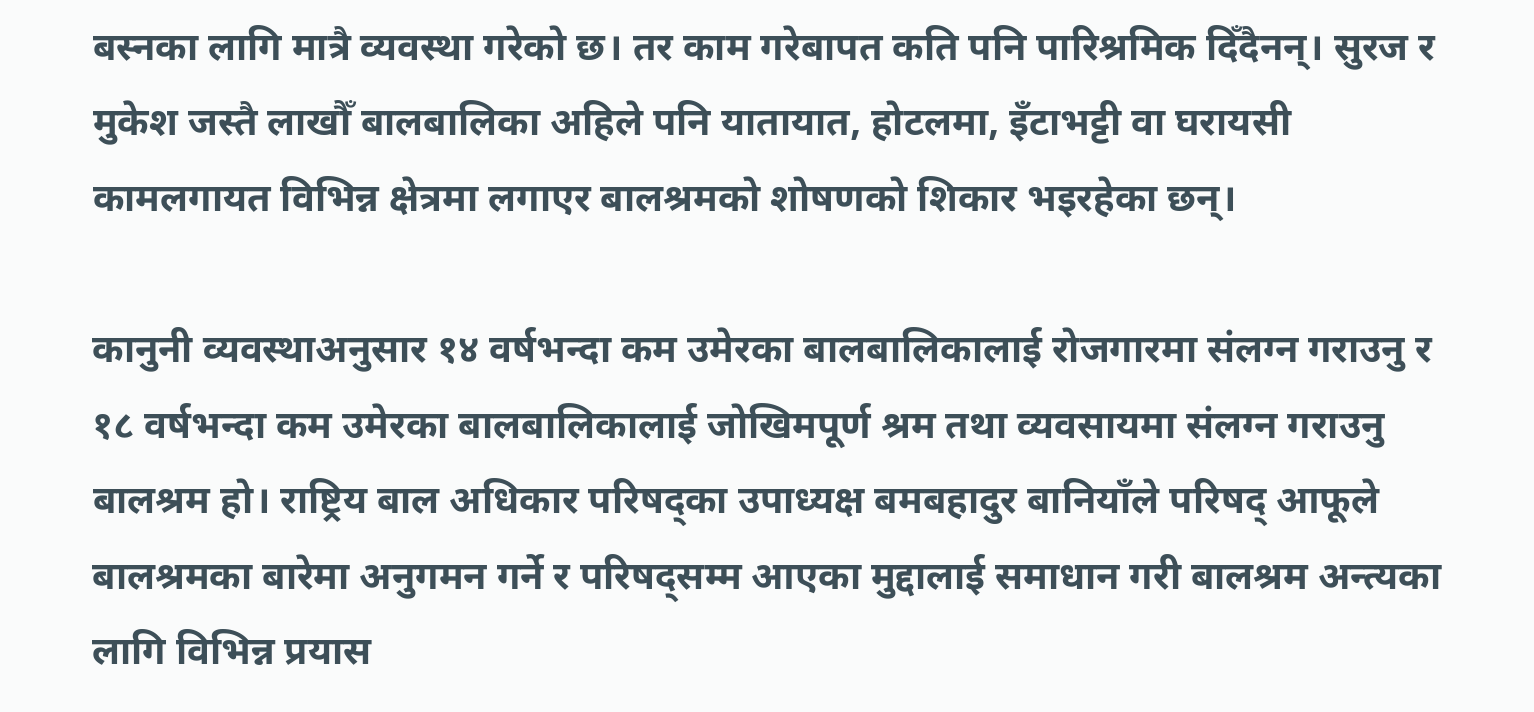बस्नका लागि मात्रै व्यवस्था गरेको छ। तर काम गरेबापत कति पनि पारिश्रमिक दिँदैनन्। सुरज र मुकेश जस्तै लाखौँ बालबालिका अहिले पनि यातायात, होटलमा, इँटाभट्टी वा घरायसी कामलगायत विभिन्न क्षेत्रमा लगाएर बालश्रमको शोषणको शिकार भइरहेका छन्।

कानुनी व्यवस्थाअनुसार १४ वर्षभन्दा कम उमेरका बालबालिकालाई रोजगारमा संलग्न गराउनु र १८ वर्षभन्दा कम उमेरका बालबालिकालाई जोखिमपूर्ण श्रम तथा व्यवसायमा संलग्न गराउनु बालश्रम हो। राष्ट्रिय बाल अधिकार परिषद्का उपाध्यक्ष बमबहादुर बानियाँले परिषद् आफूले बालश्रमका बारेमा अनुगमन गर्ने र परिषद्सम्म आएका मुद्दालाई समाधान गरी बालश्रम अन्त्यका लागि विभिन्न प्रयास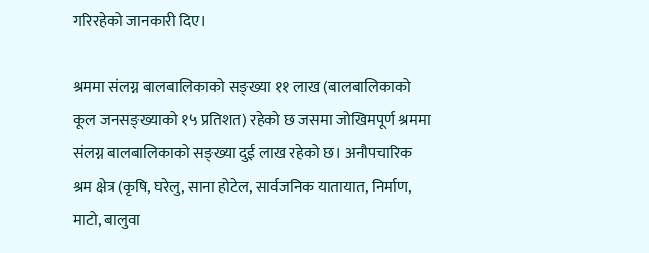गरिरहेको जानकारी दिए।

श्रममा संलग्न बालबालिकाको सङ्ख्या ११ लाख (बालबालिकाको कूल जनसङ्ख्याको १५ प्रतिशत) रहेको छ जसमा जोखिमपूर्ण श्रममा संलग्न बालबालिकाको सङ्ख्या दुई लाख रहेको छ। अनौपचारिक श्रम क्षेत्र (कृषि, घरेलु, साना होटेल, सार्वजनिक यातायात, निर्माण, माटो, बालुवा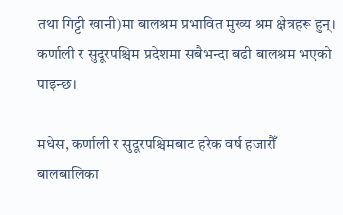तथा गिट्टी खानी)मा बालश्रम प्रभावित मुख्य श्रम क्षेत्रहरू हुन्। कर्णाली र सुदूरपश्चिम प्रदेशमा सबैभन्दा बढी बालश्रम भएको पाइन्छ।

मधेस, कर्णाली र सुदूरपश्चिमबाट हरेक वर्ष हजारौँ बालबालिका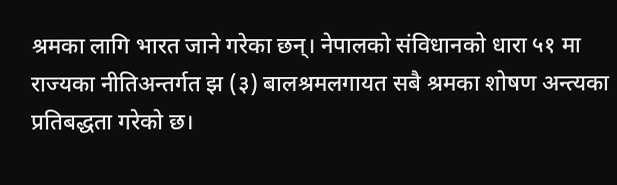श्रमका लागि भारत जाने गरेका छन्। नेपालको संविधानको धारा ५१ मा राज्यका नीतिअन्तर्गत झ (३) बालश्रमलगायत सबै श्रमका शोषण अन्त्यका प्रतिबद्धता गरेको छ।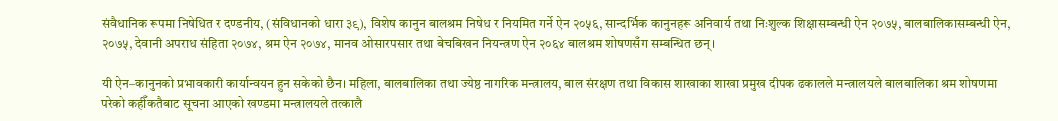संवैधानिक रूपमा निषेधित र दण्डनीय, (संविधानको धारा ३९), विशेष कानुन बालश्रम निषेध र नियमित गर्ने ऐन २०५६, सान्दर्भिक कानुनहरू अनिवार्य तथा निःशुल्क शिक्षासम्बन्धी ऐन २०७५, बालबालिकासम्बन्धी ऐन, २०७५, देवानी अपराध संहिता २०७४, श्रम ऐन २०७४, मानव ओसारपसार तथा बेचबिखन नियन्त्रण ऐन २०६४ बालश्रम शोषणसँग सम्बन्धित छन्।

यी ऐन–कानुनको प्रभावकारी कार्यान्वयन हुन सकेको छैन। महिला, बालबालिका तथा ज्येष्ठ नागरिक मन्त्रालय, बाल संरक्षण तथा विकास शाखाका शाखा प्रमुख दीपक ढकालले मन्त्रालयले बालबालिका श्रम शोषणमा परेको कहीँकतैबाट सूचना आएको खण्डमा मन्त्रालयले तत्कालै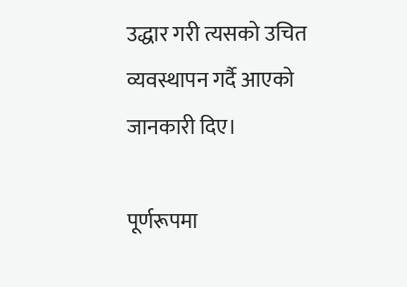उद्धार गरी त्यसको उचित व्यवस्थापन गर्दै आएको जानकारी दिए।

पूर्णरूपमा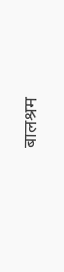बालश्रम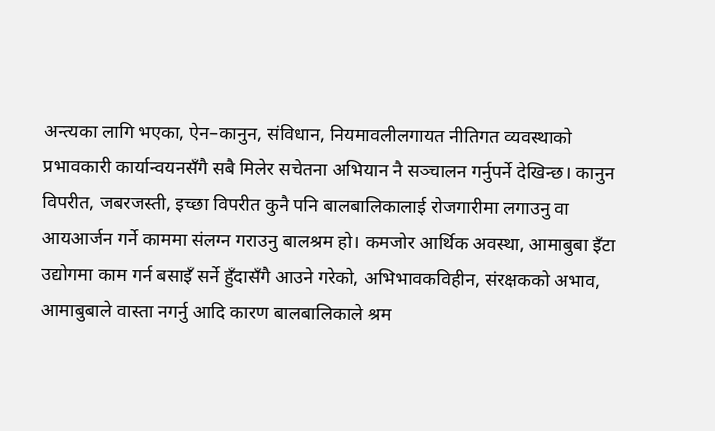अन्त्यका लागि भएका, ऐन–कानुन, संविधान, नियमावलीलगायत नीतिगत व्यवस्थाको प्रभावकारी कार्यान्वयनसँगै सबै मिलेर सचेतना अभियान नै सञ्चालन गर्नुपर्ने देखिन्छ। कानुन विपरीत, जबरजस्ती, इच्छा विपरीत कुनै पनि बालबालिकालाई रोजगारीमा लगाउनु वा आयआर्जन गर्ने काममा संलग्न गराउनु बालश्रम हो। कमजोर आर्थिक अवस्था, आमाबुबा इँटा उद्योगमा काम गर्न बसाइँ सर्ने हुँदासँगै आउने गरेको, अभिभावकविहीन, संरक्षकको अभाव, आमाबुबाले वास्ता नगर्नु आदि कारण बालबालिकाले श्रम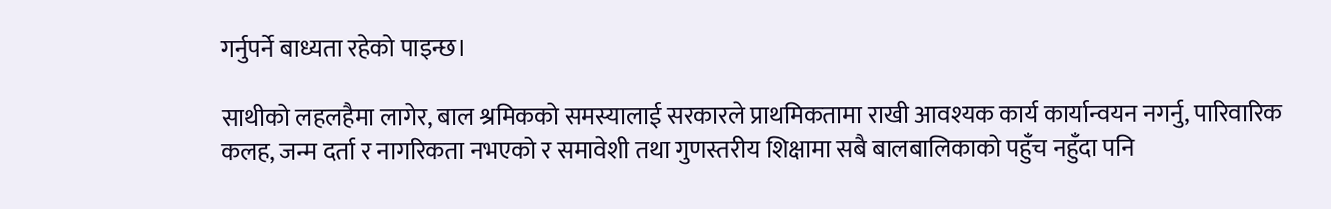गर्नुपर्ने बाध्यता रहेको पाइन्छ।

साथीको लहलहैमा लागेर, बाल श्रमिकको समस्यालाई सरकारले प्राथमिकतामा राखी आवश्यक कार्य कार्यान्वयन नगर्नु, पारिवारिक कलह, जन्म दर्ता र नागरिकता नभएको र समावेशी तथा गुणस्तरीय शिक्षामा सबै बालबालिकाको पहुँच नहुँदा पनि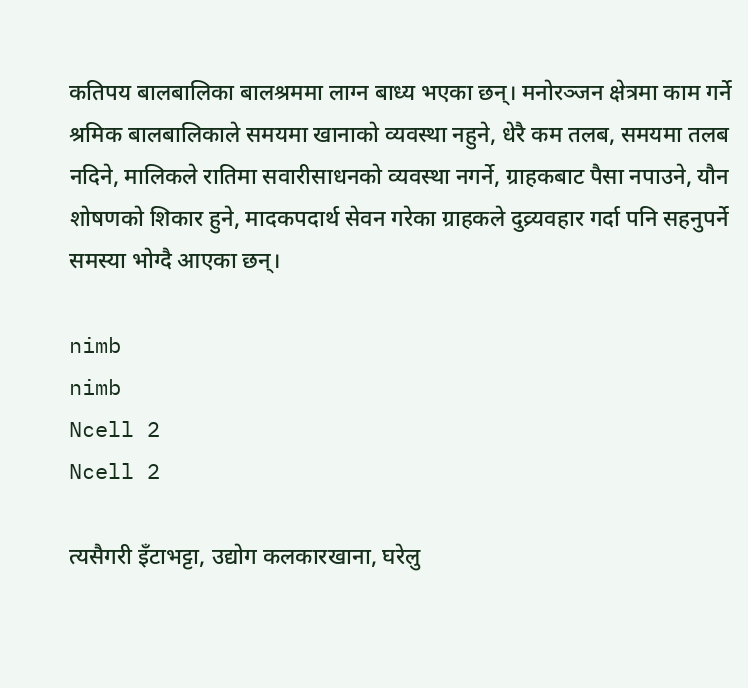कतिपय बालबालिका बालश्रममा लाग्न बाध्य भएका छन्। मनोरञ्जन क्षेत्रमा काम गर्ने श्रमिक बालबालिकाले समयमा खानाको व्यवस्था नहुने, धेरै कम तलब, समयमा तलब नदिने, मालिकले रातिमा सवारीसाधनको व्यवस्था नगर्ने, ग्राहकबाट पैसा नपाउने, यौन शोषणको शिकार हुने, मादकपदार्थ सेवन गरेका ग्राहकले दुव्र्यवहार गर्दा पनि सहनुपर्ने समस्या भोग्दै आएका छन्।

nimb
nimb
Ncell 2
Ncell 2

त्यसैगरी इँटाभट्टा, उद्योग कलकारखाना, घरेलु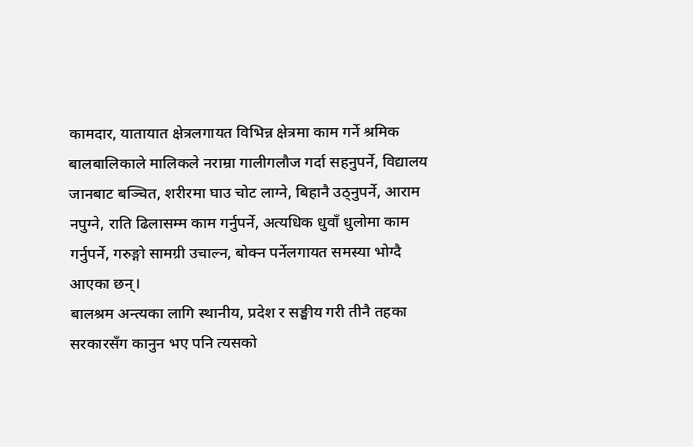कामदार, यातायात क्षेत्रलगायत विभिन्न क्षेत्रमा काम गर्ने श्रमिक बालबालिकाले मालिकले नराम्रा गालीगलौज गर्दा सहनुपर्ने, विद्यालय जानबाट बञ्चित, शरीरमा घाउ चोट लाग्ने, बिहानै उठ्नुपर्ने, आराम नपुग्ने, राति ढिलासम्म काम गर्नुपर्ने, अत्यधिक धुवाँ धुलोमा काम गर्नुपर्ने, गरुङ्गो सामग्री उचाल्न, बोक्न पर्नेलगायत समस्या भोग्दै आएका छन्।
बालश्रम अन्त्यका लागि स्थानीय, प्रदेश र सङ्घीय गरी तीनै तहका सरकारसँग कानुन भए पनि त्यसको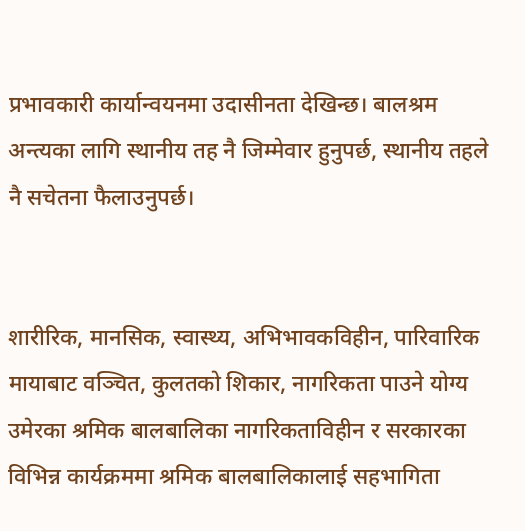प्रभावकारी कार्यान्वयनमा उदासीनता देखिन्छ। बालश्रम अन्त्यका लागि स्थानीय तह नै जिम्मेवार हुनुपर्छ, स्थानीय तहले नै सचेतना फैलाउनुपर्छ।


शारीरिक, मानसिक, स्वास्थ्य, अभिभावकविहीन, पारिवारिक मायाबाट वञ्चित, कुलतको शिकार, नागरिकता पाउने योग्य उमेरका श्रमिक बालबालिका नागरिकताविहीन र सरकारका विभिन्न कार्यक्रममा श्रमिक बालबालिकालाई सहभागिता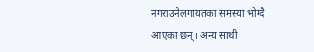नगराउनेलगायतका समस्या भोग्दै आएका छन्। अन्य साथी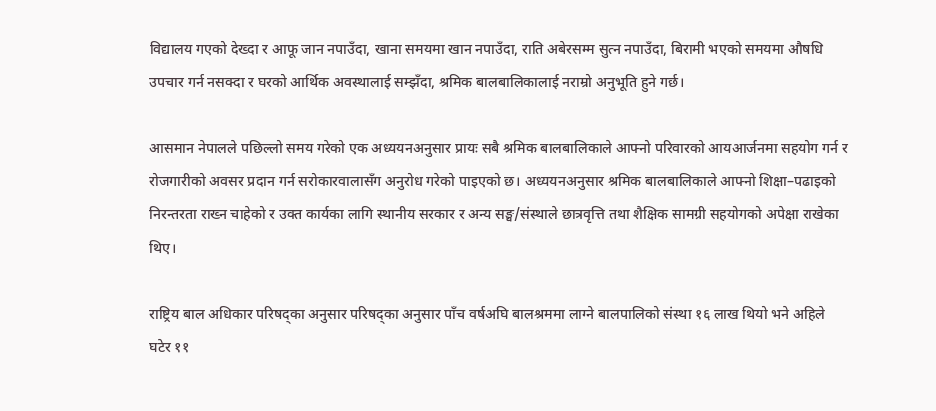विद्यालय गएको देख्दा र आफू जान नपाउँदा, खाना समयमा खान नपाउँदा, राति अबेरसम्म सुत्न नपाउँदा, बिरामी भएको समयमा औषधि उपचार गर्न नसक्दा र घरको आर्थिक अवस्थालाई सम्झँदा, श्रमिक बालबालिकालाई नराम्रो अनुभूति हुने गर्छ।

आसमान नेपालले पछिल्लो समय गरेको एक अध्ययनअनुसार प्रायः सबै श्रमिक बालबालिकाले आफ्नो परिवारको आयआर्जनमा सहयोग गर्न र रोजगारीको अवसर प्रदान गर्न सरोकारवालासँग अनुरोध गरेको पाइएको छ। अध्ययनअनुसार श्रमिक बालबालिकाले आफ्नो शिक्षा–पढाइको निरन्तरता राख्न चाहेको र उक्त कार्यका लागि स्थानीय सरकार र अन्य सङ्घ/संस्थाले छात्रवृत्ति तथा शैक्षिक सामग्री सहयोगको अपेक्षा राखेका थिए।

राष्ट्रिय बाल अधिकार परिषद्का अनुसार परिषद्का अनुसार पाँच वर्षअघि बालश्रममा लाग्ने बालपालिको संस्था १६ लाख थियो भने अहिले घटेर ११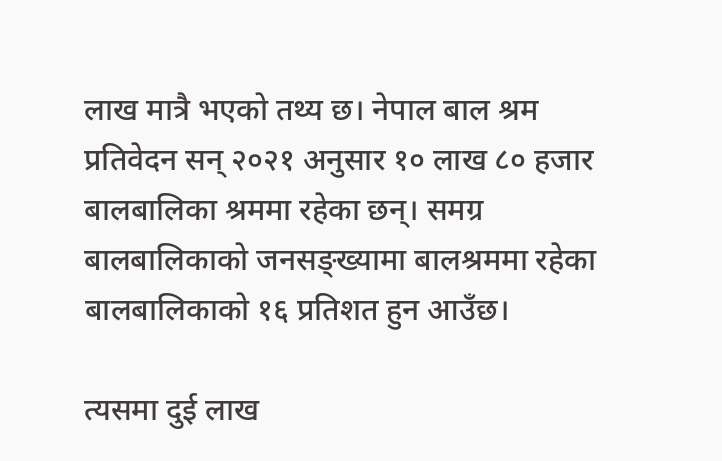लाख मात्रै भएको तथ्य छ। नेपाल बाल श्रम प्रतिवेदन सन् २०२१ अनुसार १० लाख ८० हजार बालबालिका श्रममा रहेका छन्। समग्र बालबालिकाको जनसङ्ख्यामा बालश्रममा रहेका बालबालिकाको १६ प्रतिशत हुन आउँछ।

त्यसमा दुई लाख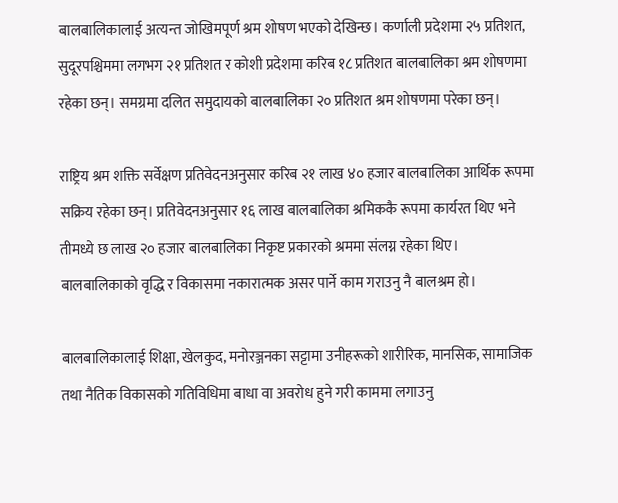बालबालिकालाई अत्यन्त जोखिमपूर्ण श्रम शोषण भएको देखिन्छ। कर्णाली प्रदेशमा २५ प्रतिशत, सुदूरपश्चिममा लगभग २१ प्रतिशत र कोशी प्रदेशमा करिब १८ प्रतिशत बालबालिका श्रम शोषणमा रहेका छन्। समग्रमा दलित समुदायको बालबालिका २० प्रतिशत श्रम शोषणमा परेका छन्।

राष्ट्रिय श्रम शक्ति सर्वेक्षण प्रतिवेदनअनुसार करिब २१ लाख ४० हजार बालबालिका आर्थिक रूपमा सक्रिय रहेका छन्। प्रतिवेदनअनुसार १६ लाख बालबालिका श्रमिककै रूपमा कार्यरत थिए भने तीमध्ये छ लाख २० हजार बालबालिका निकृष्ट प्रकारको श्रममा संलग्न रहेका थिए। बालबालिकाको वृद्धि र विकासमा नकारात्मक असर पार्ने काम गराउनु नै बालश्रम हो।

बालबालिकालाई शिक्षा, खेलकुद, मनोरञ्जनका सट्टामा उनीहरूको शारीरिक, मानसिक, सामाजिक तथा नैतिक विकासको गतिविधिमा बाधा वा अवरोध हुने गरी काममा लगाउनु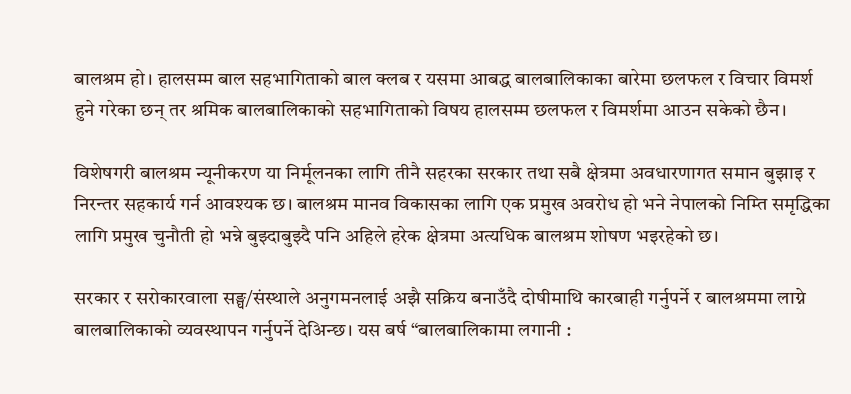बालश्रम हो। हालसम्म बाल सहभागिताको बाल क्लब र यसमा आबद्ध बालबालिकाका बारेमा छलफल र विचार विमर्श हुने गरेका छन् तर श्रमिक बालबालिकाको सहभागिताको विषय हालसम्म छलफल र विमर्शमा आउन सकेको छैन।

विशेषगरी बालश्रम न्यूनीकरण या निर्मूलनका लागि तीनै सहरका सरकार तथा सबै क्षेत्रमा अवधारणागत समान बुझाइ र निरन्तर सहकार्य गर्न आवश्यक छ। बालश्रम मानव विकासका लागि एक प्रमुख अवरोध हो भने नेपालको निम्ति समृद्धिका लागि प्रमुख चुनौती हो भन्ने बुझ्दाबुझ्दै पनि अहिले हरेक क्षेत्रमा अत्यधिक बालश्रम शोषण भइरहेको छ।

सरकार र सरोकारवाला सङ्घ/संस्थाले अनुगमनलाई अझै सक्रिय बनाउँदै दोषीमाथि कारबाही गर्नुपर्ने र बालश्रममा लाग्ने बालबालिकाको व्यवस्थापन गर्नुपर्ने देअिन्छ। यस बर्ष “बालबालिकामा लगानी :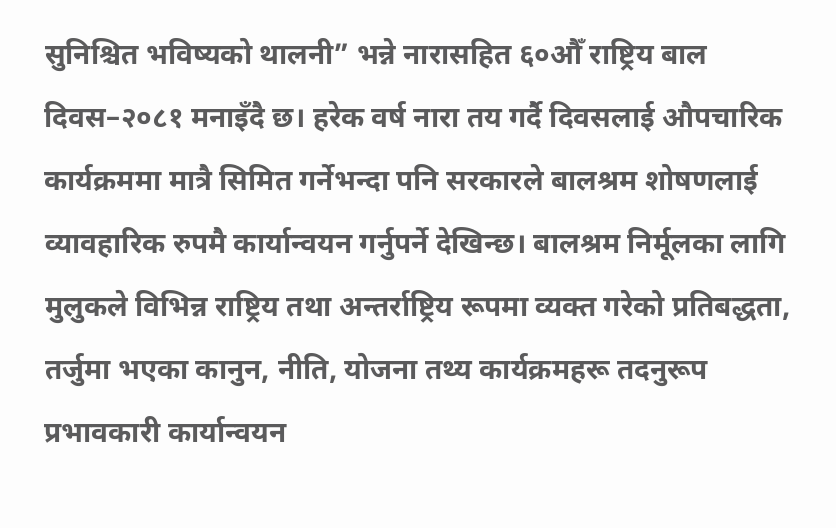सुनिश्चित भविष्यको थालनी” भन्ने नारासहित ६०औँ राष्ट्रिय बाल दिवस–२०८१ मनाइँदै छ। हरेक वर्ष नारा तय गर्दै दिवसलाई औपचारिक कार्यक्रममा मात्रै सिमित गर्नेभन्दा पनि सरकारले बालश्रम शोषणलाई व्यावहारिक रुपमै कार्यान्वयन गर्नुपर्ने देखिन्छ। बालश्रम निर्मूलका लागि मुलुकले विभिन्न राष्ट्रिय तथा अन्तर्राष्ट्रिय रूपमा व्यक्त गरेको प्रतिबद्धता, तर्जुमा भएका कानुन, नीति, योजना तथ्य कार्यक्रमहरू तदनुरूप प्रभावकारी कार्यान्वयन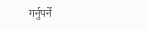गर्नुपर्ने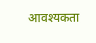आवश्यकता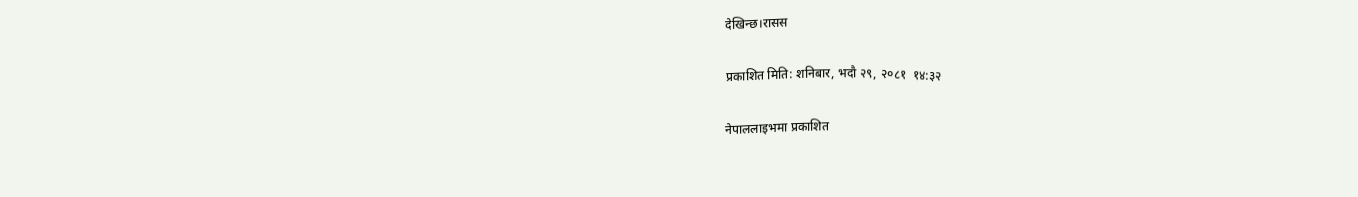देखिन्छ।रासस

प्रकाशित मिति: शनिबार, भदौ २९, २०८१  १४:३२

नेपाललाइभमा प्रकाशित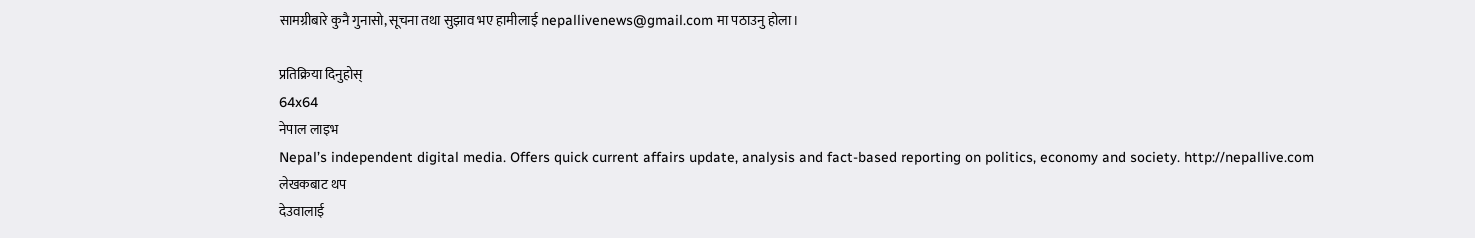सामग्रीबारे कुनै गुनासो, सूचना तथा सुझाव भए हामीलाई nepallivenews@gmail.com मा पठाउनु होला।

प्रतिक्रिया दिनुहोस्
64x64
नेपाल लाइभ
Nepal’s independent digital media. Offers quick current affairs update, analysis and fact-based reporting on politics, economy and society. http://nepallive.com
लेखकबाट थप
देउवालाई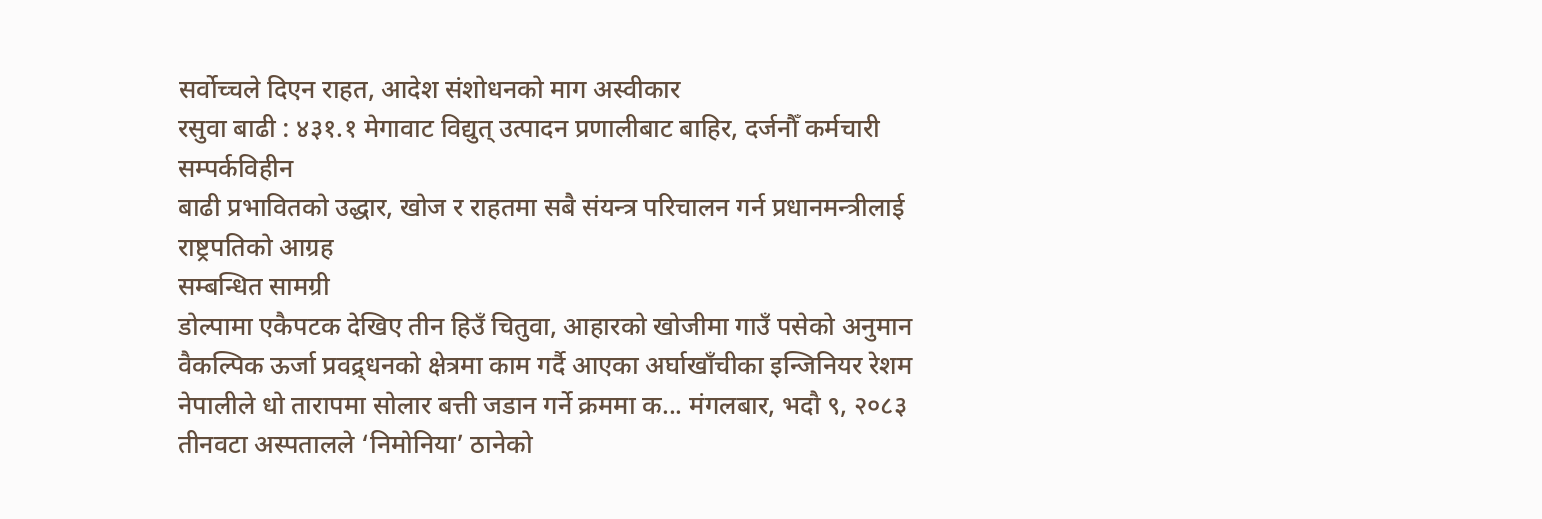सर्वोच्चले दिएन राहत, आदेश संशोधनको माग अस्वीकार
रसुवा बाढी : ४३१.१ मेगावाट विद्युत् उत्पादन प्रणालीबाट बाहिर, दर्जनौँ कर्मचारी सम्पर्कविहीन
बाढी प्रभावितको उद्धार, खोज र राहतमा सबै संयन्त्र परिचालन गर्न प्रधानमन्त्रीलाई राष्ट्रपतिको आग्रह
सम्बन्धित सामग्री
डोल्पामा एकैपटक देखिए तीन हिउँ चितुवा, आहारको खोजीमा गाउँ पसेको अनुमान वैकल्पिक ऊर्जा प्रवद्र्धनको क्षेत्रमा काम गर्दै आएका अर्घाखाँचीका इन्जिनियर रेशम नेपालीले धो तारापमा सोलार बत्ती जडान गर्ने क्रममा क... मंगलबार, भदौ ९, २०८३
तीनवटा अस्पतालले ‘निमोनिया’ ठानेको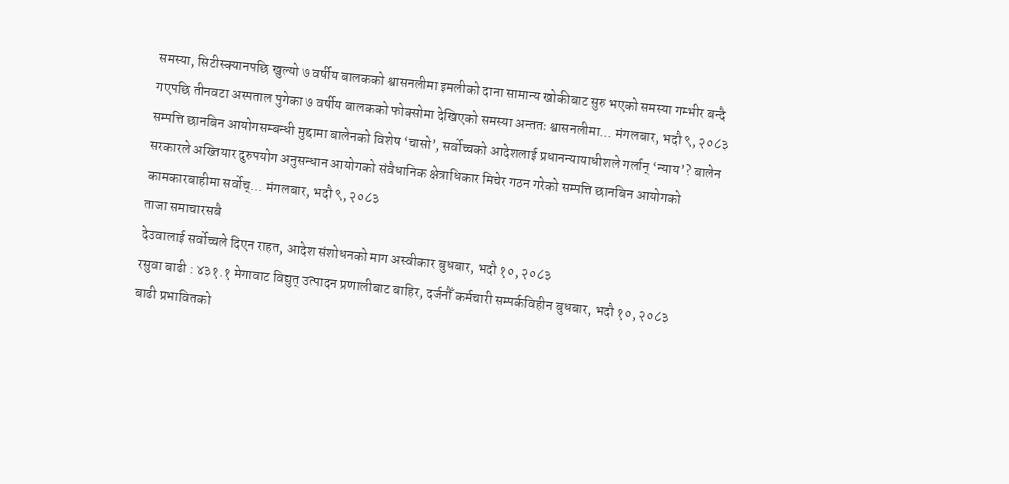समस्या, सिटीस्क्यानपछि खुल्यो ७ वर्षीय बालकको श्वासनलीमा इमलीको दाना सामान्य खोकीबाट सुरु भएको समस्या गम्भीर बन्दै गएपछि तीनवटा अस्पताल पुगेका ७ वर्षीय बालकको फोक्सोमा देखिएको समस्या अन्ततः श्वासनलीमा... मंगलबार, भदौ ९, २०८३
सम्पत्ति छानबिन आयोगसम्बन्धी मुद्दामा बालेनको विशेष ‘चासो’, सर्वोच्चको आदेशलाई प्रधानन्यायाधीशले गर्लान् ‘न्याय’? बालेन सरकारले अख्तियार दुरुपयोग अनुसन्धान आयोगको संवैधानिक क्षेत्राधिकार मिचेर गठन गरेको सम्पत्ति छानबिन आयोगको कामकारबाहीमा सर्वोच्... मंगलबार, भदौ ९, २०८३
ताजा समाचारसबै
देउवालाई सर्वोच्चले दिएन राहत, आदेश संशोधनको माग अस्वीकार बुधबार, भदौ १०, २०८३
रसुवा बाढी : ४३१.१ मेगावाट विद्युत् उत्पादन प्रणालीबाट बाहिर, दर्जनौँ कर्मचारी सम्पर्कविहीन बुधबार, भदौ १०, २०८३
बाढी प्रभावितको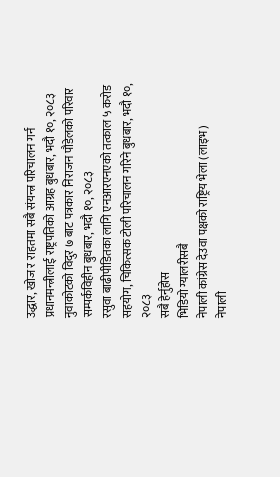उद्धार, खोज र राहतमा सबै संयन्त्र परिचालन गर्न प्रधानमन्त्रीलाई राष्ट्रपतिको आग्रह बुधबार, भदौ १०, २०८३
नुवाकोटको विदुर ७ बाट पत्रकार निराजन पौडेलको परिवार सम्पर्कविहीन बुधबार, भदौ १०, २०८३
रसुवा बाढीपीडितका लागि एनआरएनएको तत्काल ५ करोड सहयोग, चिकित्सक टोली परिचालन गरिने बुधबार, भदौ १०, २०८३
सबै हेर्नुहोस
भिडियो ग्यालरीसबै
नेपाली कांग्रेस देउवा पक्षको राष्ट्रिय भेला (लाइभ)
नेपाली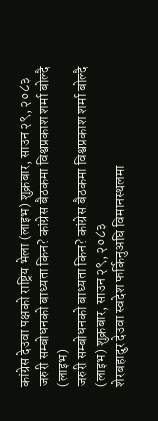कांग्रेस देउवा पक्षको राष्ट्रिय भेला (लाइभ) शुक्रबार, साउन २९, २०८३
जरुरी सम्बोधनको बाध्यता किन? कांग्रेस बैठकमा विश्वप्रकाश शर्मा बोल्दै (लाइभ)
जरुरी सम्बोधनको बाध्यता किन? कांग्रेस बैठकमा विश्वप्रकाश शर्मा बोल्दै (लाइभ) शुक्रबार, साउन २९, २०८३
शेरबहादुर देउवा स्वदेश फर्किनुअघि विमानस्थलमा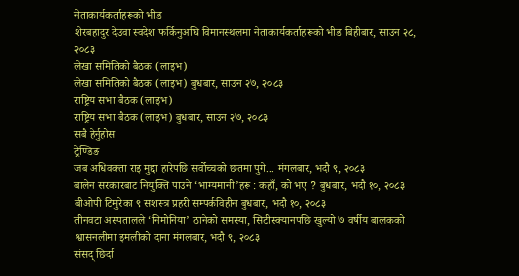नेताकार्यकर्ताहरूको भीड
शेरबहादुर देउवा स्वदेश फर्किनुअघि विमानस्थलमा नेताकार्यकर्ताहरूको भीड बिहीबार, साउन २८, २०८३
लेखा समितिको बैठक (लाइभ)
लेखा समितिको बैठक (लाइभ) बुधबार, साउन २७, २०८३
राष्ट्रिय सभा बैठक (लाइभ)
राष्ट्रिय सभा बैठक (लाइभ) बुधबार, साउन २७, २०८३
सबै हेर्नुहोस
ट्रेण्डिङ
जब अधिवक्ता राइ मुद्दा हारेपछि सर्वोच्चको छतमा पुगे... मंगलबार, भदौ ९, २०८३
बालेन सरकारबाट नियुक्ति पाउने ‘भाग्यमानी’हरू : कहाँ, को भए ? बुधबार, भदौ १०, २०८३
बीओपी टिमुरेका ९ सशस्त्र प्रहरी सम्पर्कविहीन बुधबार, भदौ १०, २०८३
तीनवटा अस्पतालले ‘निमोनिया’ ठानेको समस्या, सिटीस्क्यानपछि खुल्यो ७ वर्षीय बालकको श्वासनलीमा इमलीको दाना मंगलबार, भदौ ९, २०८३
संसद् छिर्दा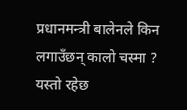प्रधानमन्त्री बालेनले किन लगाउँछन् कालो चस्मा ? यस्तो रहेछ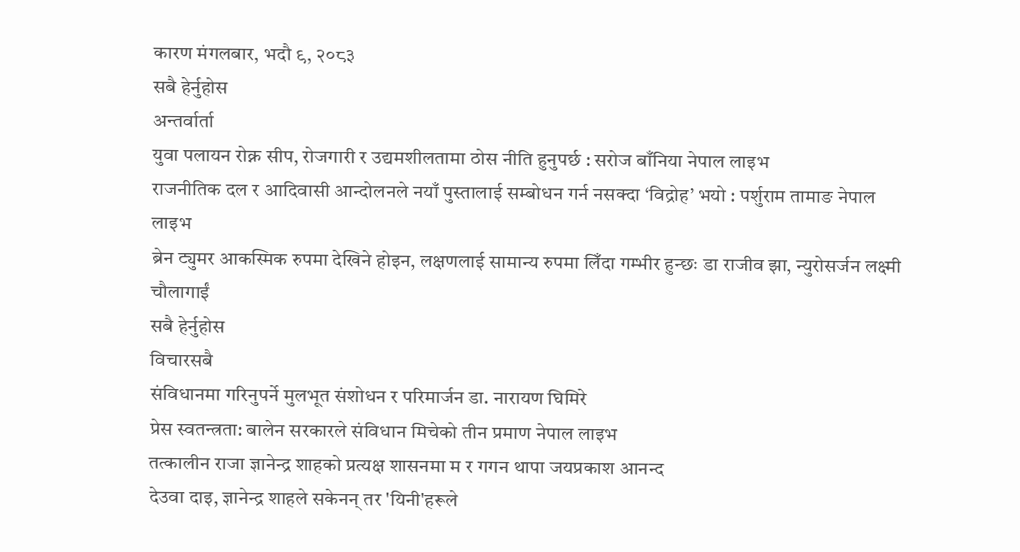कारण मंगलबार, भदौ ९, २०८३
सबै हेर्नुहोस
अन्तर्वार्ता
युवा पलायन रोक्न सीप, रोजगारी र उद्यमशीलतामा ठोस नीति हुनुपर्छ : सरोज बाँनिया नेपाल लाइभ
राजनीतिक दल र आदिवासी आन्दोलनले नयाँ पुस्तालाई सम्बोधन गर्न नसक्दा ‘विद्रोह’ भयो : पर्शुराम तामाङ नेपाल लाइभ
ब्रेन ट्युमर आकस्मिक रुपमा देखिने होइन, लक्षणलाई सामान्य रुपमा लिँदा गम्भीर हुन्छः डा राजीव झा, न्युरोसर्जन लक्ष्मी चौलागाईं
सबै हेर्नुहोस
विचारसबै
संविधानमा गरिनुपर्ने मुलभूत संशोधन र परिमार्जन डा. नारायण घिमिरे
प्रेस स्वतन्त्रता: बालेन सरकारले संविधान मिचेको तीन प्रमाण नेपाल लाइभ
तत्कालीन राजा ज्ञानेन्द्र शाहको प्रत्यक्ष शासनमा म र गगन थापा जयप्रकाश आनन्द
देउवा दाइ, ज्ञानेन्द्र शाहले सकेनन् तर 'यिनी'हरूले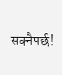सक्नैपर्छ!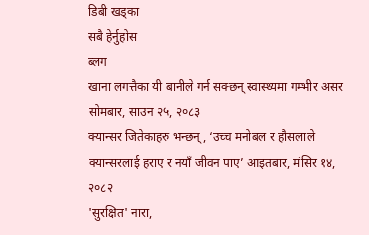डिबी खड्का
सबै हेर्नुहोस
ब्लग
खाना लगत्तैका यी बानीले गर्न सक्छन् स्वास्थ्यमा गम्भीर असर सोमबार, साउन २५, २०८३
क्यान्सर जितेकाहरु भन्छन्, ‘उच्च मनोबल र हौसलाले क्यान्सरलाई हराए र नयाँ जीवन पाए’ आइतबार, मंसिर १४, २०८२
'सुरक्षित' नारा,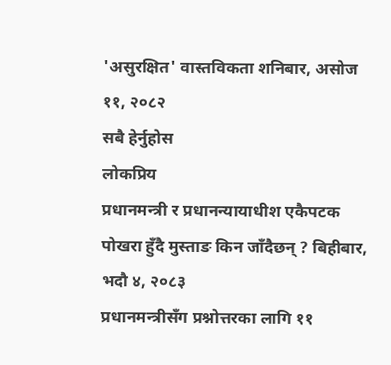'असुरक्षित' वास्तविकता शनिबार, असोज ११, २०८२
सबै हेर्नुहोस
लोकप्रिय
प्रधानमन्त्री र प्रधानन्यायाधीश एकैपटक पोखरा हुँदै मुस्ताङ किन जाँदैछन् ? बिहीबार, भदौ ४, २०८३
प्रधानमन्त्रीसँग प्रश्नोत्तरका लागि ११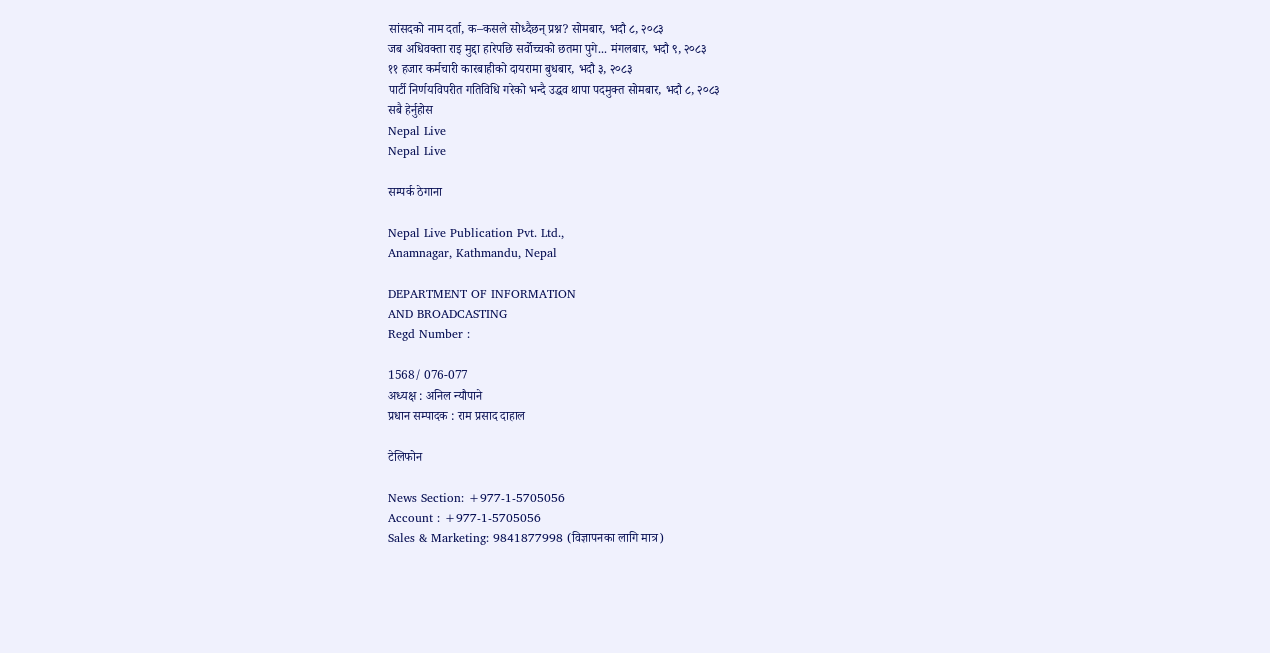सांसदको नाम दर्ता, क–कसले सोध्दैछन् प्रश्न? सोमबार, भदौ ८, २०८३
जब अधिवक्ता राइ मुद्दा हारेपछि सर्वोच्चको छतमा पुगे... मंगलबार, भदौ ९, २०८३
११ हजार कर्मचारी कारबाहीको दायरामा बुधबार, भदौ ३, २०८३
पार्टी निर्णयविपरीत गतिविधि गरेको भन्दै उद्धव थापा पदमुक्त सोमबार, भदौ ८, २०८३
सबै हेर्नुहोस
Nepal Live
Nepal Live

सम्पर्क ठेगाना

Nepal Live Publication Pvt. Ltd.,
Anamnagar, Kathmandu, Nepal

DEPARTMENT OF INFORMATION
AND BROADCASTING
Regd Number :

1568/ 076-077
अध्यक्ष : अनिल न्यौपाने
प्रधान सम्पादक : राम प्रसाद दाहाल

टेलिफोन

News Section: +977-1-5705056
Account : +977-1-5705056
Sales & Marketing: 9841877998 (विज्ञापनका लागि मात्र)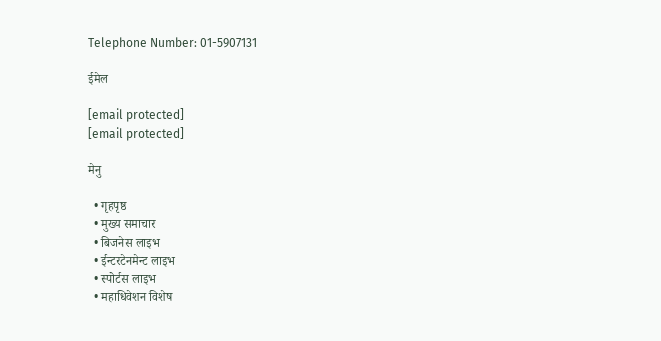Telephone Number: 01-5907131

ईमेल

[email protected]
[email protected]

मेनु

  • गृहपृष्ठ
  • मुख्य समाचार
  • बिजनेस लाइभ
  • ईन्टरटेनमेन्ट लाइभ
  • स्पोर्टस लाइभ
  • महाधिवेशन विशेष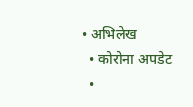• अभिलेख
  • कोरोना अपडेट
  •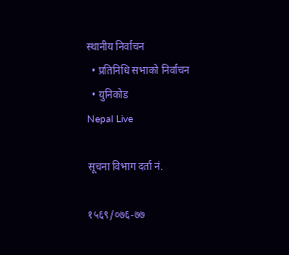स्थानीय निर्वाचन
  • प्रतिनिधि सभाको निर्वाचन
  • युनिकोड
Nepal Live

सूचना विभाग दर्ता नं.

१५६९/०७६-७७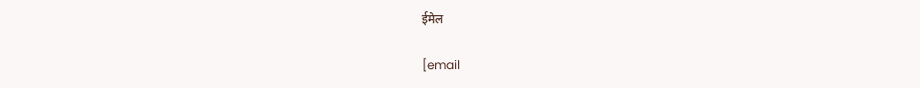ईमेल

[email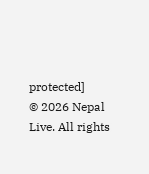protected]
© 2026 Nepal Live. All rights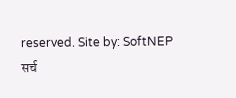reserved. Site by: SoftNEP
सर्च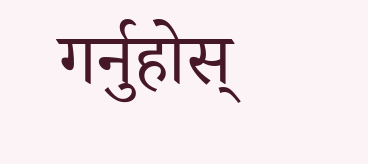गर्नुहोस्